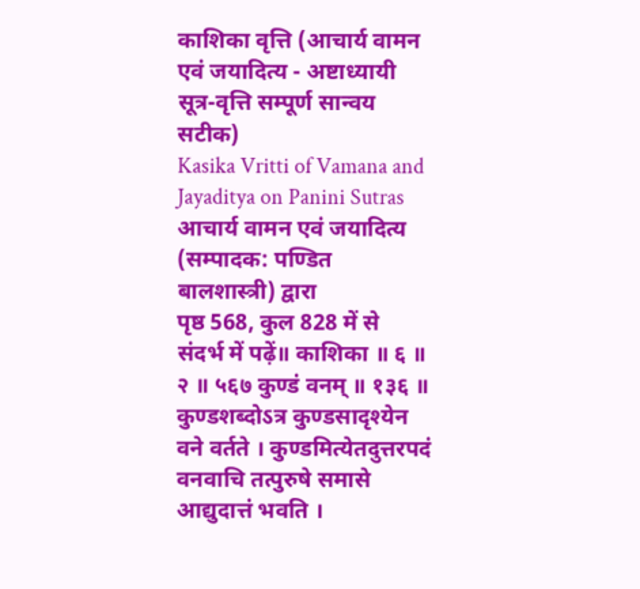काशिका वृत्ति (आचार्य वामन एवं जयादित्य - अष्टाध्यायी सूत्र-वृत्ति सम्पूर्ण सान्वय सटीक)
Kasika Vritti of Vamana and Jayaditya on Panini Sutras
आचार्य वामन एवं जयादित्य (सम्पादक: पण्डित बालशास्त्री) द्वारा
पृष्ठ 568, कुल 828 में से
संदर्भ में पढ़ें॥ काशिका ॥ ६ ॥ २ ॥ ५६७ कुण्डं वनम् ॥ १३६ ॥ कुण्डशब्दोऽत्र कुण्डसादृश्येन वने वर्तते । कुण्डमित्येतदुत्तरपदं वनवाचि तत्पुरुषे समासे आद्युदात्तं भवति ।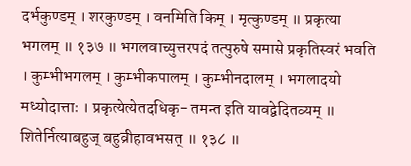दर्भकुण्डम् । शरकुण्डम् । वनमिति किम् । मृत्कुण्डम् ॥ प्रकृत्या भगलम् ॥ १३७ ॥ भगलवाच्युत्तरपदं तत्पुरुषे समासे प्रकृतिस्वरं भवति । कुम्भीभगलम् । कुम्भीकपालम् । कुम्भीनदालम् । भगलादयो मध्योदात्ताः । प्रकृत्येत्येतदधिकृ- तमन्त इति यावद्वेदितव्यम् ॥ शितेर्नित्याबहुज् बहुव्रीहावभसत् ॥ १३८ ॥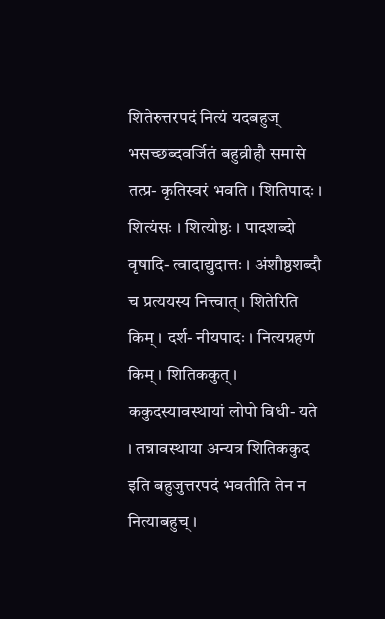शितेरुत्तरपदं नित्यं यदबहुज् भसच्छब्दवर्जितं बहुव्रीहौ समासे तत्प्र- कृतिस्वरं भवति । शितिपादः । शित्यंसः । शित्योष्ठः । पादशब्दो वृषादि- त्वादाद्युदात्तः । अंशौष्ठशब्दौ च प्रत्ययस्य नित्त्वात् । शितेरिति किम् । दर्श- नीयपादः । नित्यग्रहणं किम् । शितिककुत् । ककुदस्यावस्थायां लोपो विधी- यते । तन्नावस्थाया अन्यत्र शितिककुद इति बहुजुत्तरपदं भवतीति तेन न नित्याबहुच् ।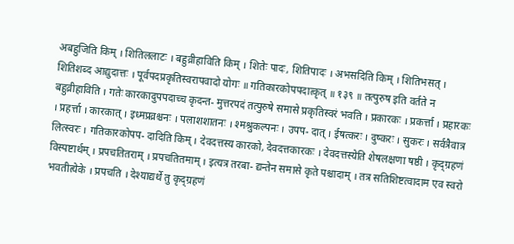अबहुजिति किम् । शितिललाटः । बहुव्रीहाविति किम् । शितेः पादः, शितिपादः । अभसदिति किम् । शितिभसत् । शितिशब्द आद्युदात्तः । पूर्वपदप्रकृतिस्वरापवादो योगः ॥ गतिकारकोपपदात्कृत् ॥ १३९ ॥ तत्पुरुष इति वर्तते न बहुव्रीहाविति । गतेः कारकादुपपदाच्च कृदन्त- मुत्तरपदं तत्पुरुषे समासे प्रकृतिस्वरं भवति । प्रकारकः । प्रकर्त्ता । प्रहारकः । प्रहर्त्ता । कारकात् । इध्मप्रव्रश्चनः । पलाशशातनः । श्मश्रुकल्पनः । उपप- दात् । ईषत्करः । दुष्करः । सुकरः । सर्वत्रैवात्र लित्स्वरः । गतिकारकोपप- दादिति किम् । देवदत्तस्य कारको, देवदत्तकारकः । देवदत्तस्येति शेषलक्षणा षष्ठी । कृद्ग्रहणं विस्पष्टार्थम् । प्रपचतितराम् । प्रपचतितमाम् । इत्यत्र तरबा- द्यन्तेन समासे कृते पश्चादाम् । तत्र सतिशिष्टत्वादाम एव स्वरो भवतीत्येके । प्रपचति । देश्याद्यर्थे तु कृद्ग्रहणं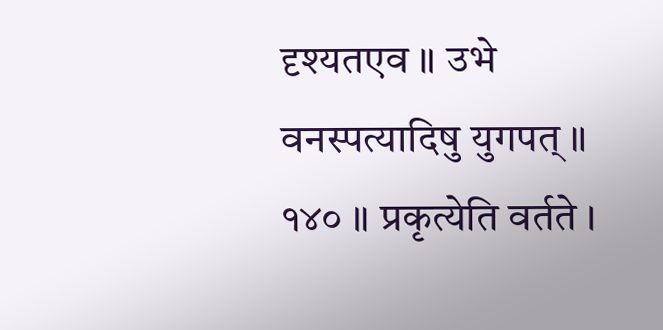दृश्यतएव ॥ उभे वनस्पत्यादिषु युगपत् ॥ १४० ॥ प्रकृत्येति वर्तते ।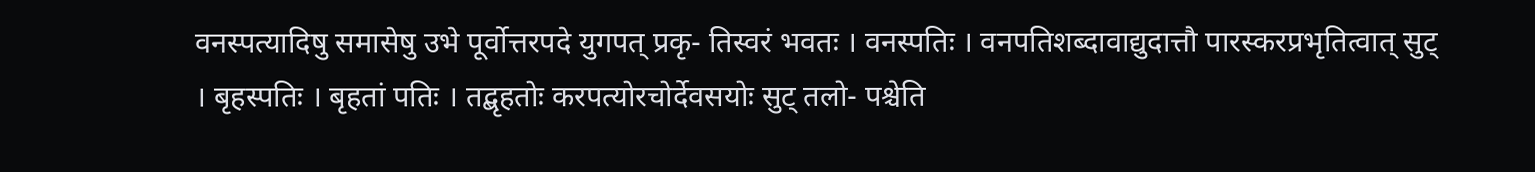वनस्पत्यादिषु समासेषु उभे पूर्वोत्तरपदे युगपत् प्रकृ- तिस्वरं भवतः । वनस्पतिः । वनपतिशब्दावाद्युदात्तौ पारस्करप्रभृतित्वात् सुट् । बृहस्पतिः । बृहतां पतिः । तद्बृहतोः करपत्योरचोर्देवसयोः सुट् तलो- पश्चेति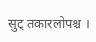सुट् तकारलोपश्च ।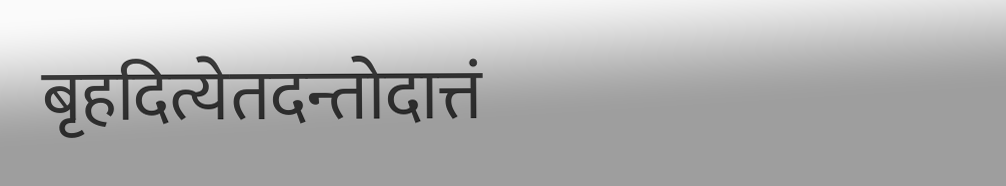बृहदित्येतदन्तोदात्तं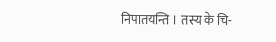निपातयन्ति । तस्य के चि-